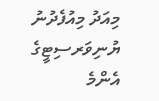މިއަދު މިއުފެދުނު ޔުނިވަރސިޓީގެ އެންމެ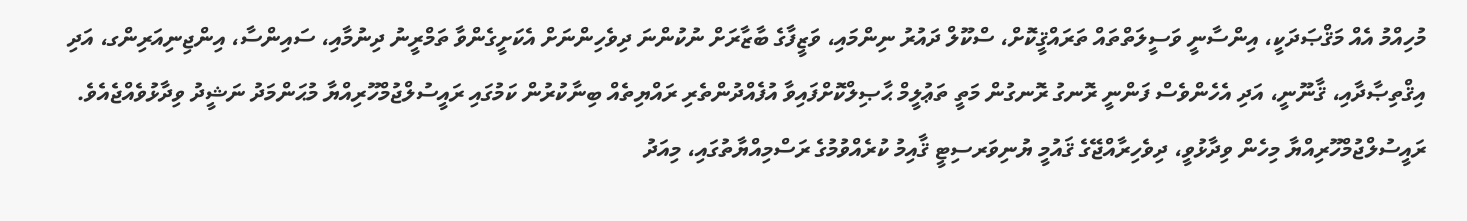މުހިއްމު އެއް މަޤްޞަދަކީ، އިންސާނީ ވަސީލަތްތައް ތަރައްޤީކޮށް، ސްކޫލް ދައުރު ނިންމައި، ވަޒީފާގެ ބާޒާރަށް ނުކުންނަ ދިވެހިންނަށް އެކަށީގެންވާ ތަމްރީނު ދިނުމާއި، ސައިންސާ، އިންޖިނިއަރިންގ، އަދި އިޤްތިޞާދާއި، ޤާނޫނީ، އަދި އެހެންވެސް ފަންނީ ރޮނގު ރޮނގުން މަތީ ތަޢުލީމް ޙާޞިލްކޮށްފައިވާ އުފެއްދުންތެރި ރައްޔިތެއް ބިނާކުރުން ކަމުގައި ރައީސުލްޖުމްހޫރިއްޔާ މުޙަންމަދު ނަޝީދު ވިދާޅުވެއްޖެއެވެ. ރައީސުލްޖުމްހޫރިއްޔާ މިހެން ވިދާޅުވީ، ދިވެހިރާއްޖޭގެ ޤައުމީ ޔުނިވަރސިޓީ ޤާއިމު ކުރެއްވުމުގެ ރަސްމިއްޔާތުގައި، މިއަދު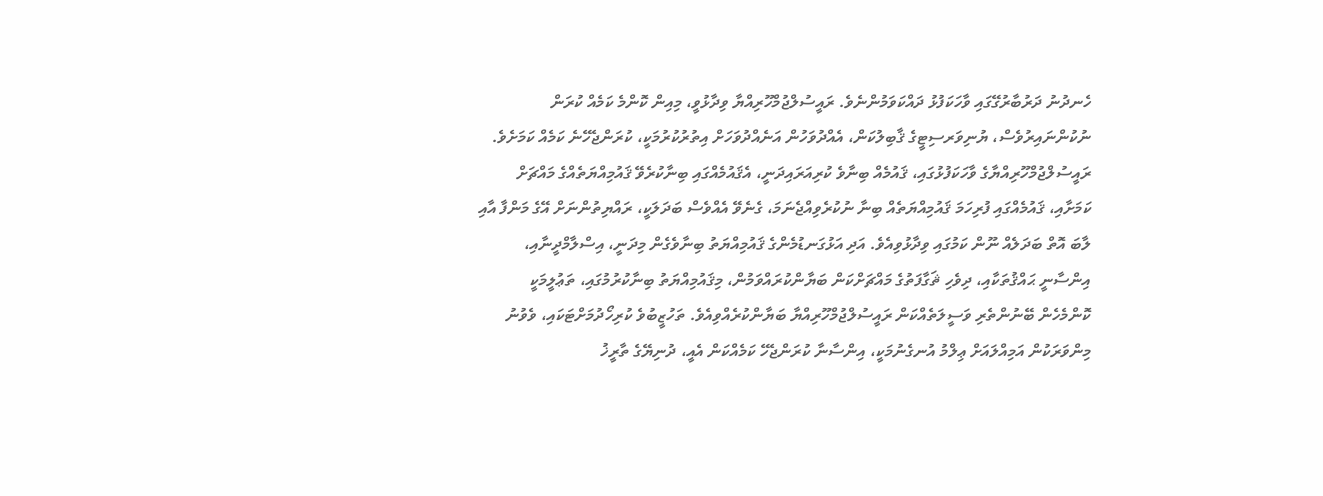ހެނދުނު ދަރުބާރުގޭގައި ވާހަކަފުޅު ދައްކަވަމުންނެވެ. ރައީސުލްޖުމްހޫރިއްޔާ ވިދާޅުވީ، މިއިން ކޮންމެ ކަމެއް ކުރަން ނުކުންނައިރުވެސް، ޔުނިވަރސިޓީގެ ޤާބިލުކަން، އެއްދުވަހުން އަނެއްދުވަހަށް އިތުރުކުރުމަކީ، ކުރަންޖެހޭނެ ކަމެއް ކަމަށެވެ.
ރައީސުލްޖުމްހޫރިއްޔާގެ ވާހަކަފުޅުގައި، ޤައުމެއް ބިނާވެ ކުރިއަރައިދަނީ، އެޤައުމެއްގައި ބިނާކުރެވޭ ޤައުމިއްޔަތެއްގެ މައްޗަށް ކަމަށާއި، ޤައުމެއްގައި ފުރިހަމަ ޤައުމިއްޔަތެއް ބިނާ ނުކުރެވިއްޖެނަމަ، ގެނެވޭ އެއްވެސް ބަދަލަކީ، ރައްޔިތުންނަށް އޭގެ މަންފާ އާއި ލާބަ އޮތް ބަދަލެއް ނޫން ކަމުގައި ވިދާޅުވިއެވެ. އަދި އަޅުގަނޑުމެންގެ ޤައުމިއްޔަތު ބިނާވެގެން މިދަނީ، އިސްލާމްދީނާއި، އިންސާނީ ޙައްޤުތަކާއި، ދިވެހި ޘަގާފަތުގެ މައްޗަށްކަން ބަޔާންކުރައްވަމުން، މިޤައުމިއްޔަތު ބިނާކުރުމުގައި، ތަޢުލީމަކީ ކޮންމެހެން ބޭނުންތެރި ވަސީލަތެއްކަން ރައީސުލްޖުމްހޫރިއްޔާ ބަޔާންކުރެއްވިއެވެ. ތަހުޒީބުވެ ކުރިހޯދުމަށްޓަކައި، ވެވުނު މިންވަރަކުން އަމިއްލައަށް ޢިލްމު އުނގެނުމަކީ، އިންސާނާ ކުރަންޖެހޭ ކަމެއްކަން އެއީ، ދުނިޔޭގެ ތާރީޚު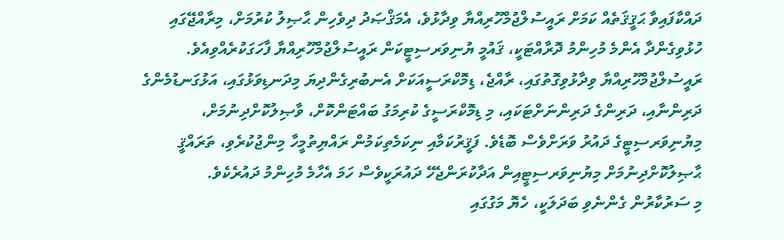ދައްކާފައިވާ ޙަޤީޤަތެއް ކަމަށް ރައީސުލްޖުމްހޫރިއްޔާ ވިދާޅުވެ، އެމަޤްޞަދު ދިވެހިން ޙާޞިލު ކުރުމަށް، މިރާއްޖޭގައި ހުޅުވިގެންދާ އެންމެ މުހިންމު ދޮރާއްޓަކީ، ޤައުމީ ޔުނިވަރސިޓީކަން ރައީސުލްޖުމްހޫރިއްޔާ ފާހަގަކުރެއްވިއެވެ. ރައީސުލްޖުމްހޫރިއްޔާ ވިދާޅުވިގޮތުގައި، ރާއްޖެ، ޑިމޮކްރަސީއަކަށް އެނބުރިގެންދިޔަ މިދަނޑިވަޅުގައި، އަޅުގަނޑުމެންގެ ދަރިންނާއި، ދަރިންގެ ދަރިންނަށްޓަކައި، މި ޑިމޮކްރަސީގެ ކުރިމަގު ބައްޓަންކޮށް، ވާޞިލުކޮށްދިނުމަށް، މިޔުނިވަރސިޓީގެ ދައުރު ވަރަށްވެސް ބޮޑެވެ. ފަޤީރުކަމާއި ނިކަމެތިކަމުން ރައްޔިތުމީހާ މިންޖުކުރެވި، ތަރައްޤީ ޙާޞިލުކޮށްދިނުމަށް މިޔުނިވަރސިޓީއިން އަދާކުރަންޖެހޭ ދައުރަކީވެސް ހަމަ އެހާމެ މުހިންމު ދައުރެކެވެ.
މި ސަރުކާރުން ގެންނެވި ބަދަލަކީ، ހެޔޮ މަގުގައި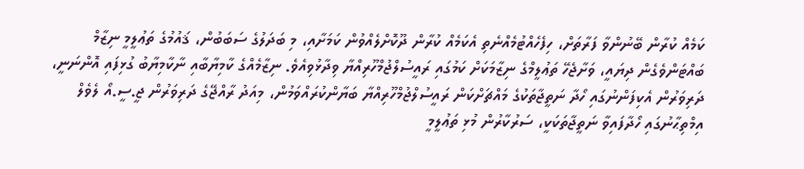ކަމެއް ކުރާން ބޭނުންވާ ފަރާތަށް، ހިފެހެއްޓުމެއްނެތި އެކަމެއް ކުރާން ދޫކޮށްލެއްވުން ކަމަށާއި، މި ބަދަލުގެ ސަބަބުން، ޤައުމުގެ ތަޢުލީމީ ނިޒާމް ބައްޓަންވެގެން ދިޔައީ، ވަށާޖެހޭ ތަޢުލީމްގެ ނިޒާމަކަށް ކަމުގައި ރައީސުލްޖުމްހޫރިއްޔާ ވިދާޅުވިއެވެ. ނިޒާމެއްގެ ކާމިޔާބާއި ނާކާމިޔާބު ގުޅިފައި އޮންނަނީ، ދަރިވަރުން އެކިފަންނުގައި ހޯދާ ނަތީޖާތަކުގެ މައްޗަށްކަން ރައީސުލްޖުމްހޫރިއްޔާ ބަޔާންކުރައްވަމުން، މިއަދު ރާއްޖޭގެ ދަރިވަރުން ޖީ.ސީ.އޯ ލެވެލް އިމްތިޙާނުގައި ހޯދާފައިވާ ނަތީޖާތަކަކީ، ސަރުކާރުން މުޅި ތަޢުލީމީ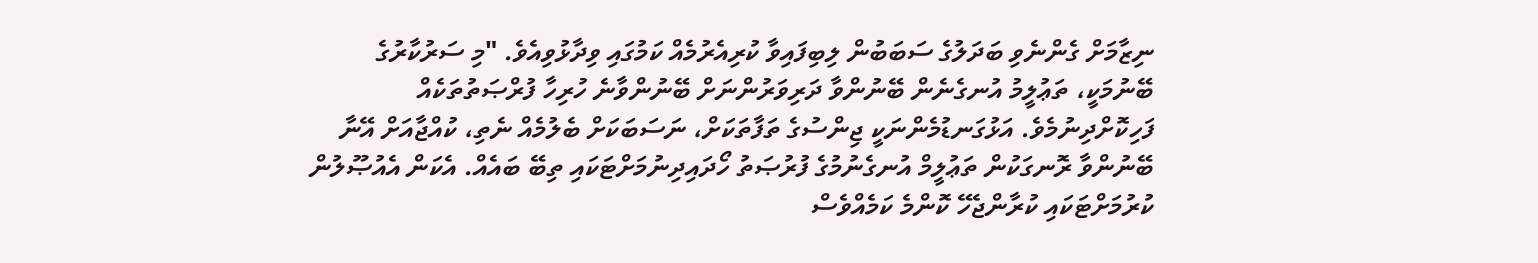ނިޒާމަށް ގެންނެވި ބަދަލުގެ ސަބަބުން ލިބިފައިވާ ކުރިއެރުމެއް ކަމުގައި ވިދާޅުވިއެވެ. "މި ސަރުކާރުގެ ބޭނުމަކީ، ތަޢުލީމު އުނގެނެން ބޭނުންވާ ދަރިވަރުންނަށް ބޭނުންވާނެ ހުރިހާ ފުރްޞަތުތަކެއް ފަހިކޮށްދިނުމެވެ. އަޅުގަނޑުމެންނަކީ ޖިންސުގެ ތަފާތަކަށް، ނަސަބަކަށް ބެލުމެއް ނެތި، ކުއްޖާއަށް އޭނާ ބޭނުންވާ ރޮނގަކުން ތަޢުލީމް އުނގެނުމުގެ ފުރުޞަތު ހޯދައިދިނުމަށްޓަކައި ތިބޭ ބައެއް. އެކަން އެއުޞޫލުން ކުރުމަށްޓަކައި ކުރާންޖެހޭ ކޮންމެ ކަމެއްވެސް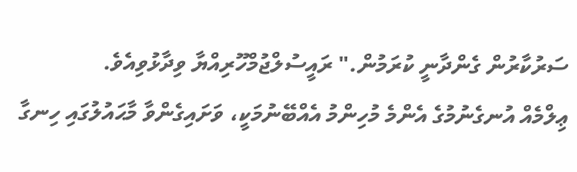ސަރުކާރުން ގެންދާނީ ކުރަމުން." ރައީސުލްޖުމްހޫރިއްޔާ ވިދާޅުވިއެވެ.
ޢިލްމެއް އުނގެނުމުގެ އެންމެ މުހިންމު އެއްބޭނުމަކީ، ވަށައިގެންވާ މާޙައުލުގައި ހިނގާ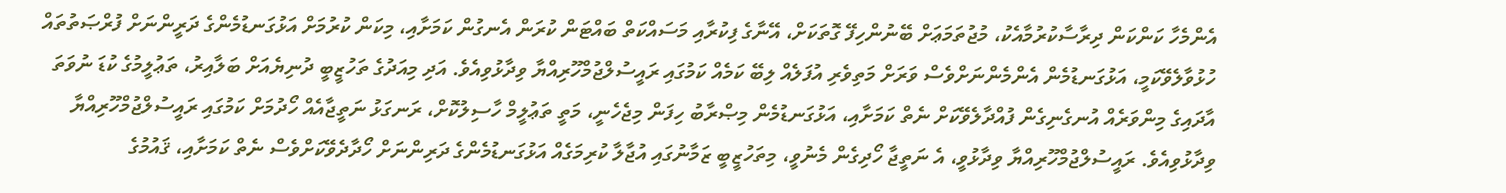އެންމެހާ ކަންކަން ދިރާސާކުރުމާއެކު، މުޖުތަމަޢަށް ބޭނުންހިފޭ ގޮތަކަށް، އޭނާގެ ފިކުރާއި މަސައްކަތް ބައްޓަން ކުރަން އެނގުން ކަމަށާއި، މިކަން ކުރުމަށް އަޅުގަނޑުމެންގެ ދަރީންނަށް ފުރްޞަތުތައް ހުޅުވާލެވޭކަމީ، އަޅުގަނޑުމެން އެންމެންނަށްވެސް ވަރަށް މަތިވެރި އުފަލެއް ލިބޭ ކަމެއް ކަމުގައި ރައީސުލްޖުމްހޫރިއްޔާ ވިދާޅުވިއެވެ. އަދި މިއަދުގެ ތަހުޒީބީ ދުނިޔެއަށް ބަލާއިރު، ތަޢުލީމުގެ ކުޑަ ނުވަތަ އާދައިގެ މިންވަރެއް އުނގެނިގެން ފުއްދާލެވޭކަށް ނެތް ކަމަށާއި، އަޅުގަނޑުމެން މިޞްރާބު ހިފަން މިޖެހެނީ، މަތީ ތަޢުލީމް ހާސިލުކޮށް، ރަނގަޅު ނަތީޖާއެއް ހޯދުމަށް ކަމުގައި ރައީސުލްޖުމްހޫރިއްޔާ ވިދާޅުވިއެވެ. ރައީސުލްޖުމްހޫރިއްޔާ ވިދާޅުވީ، އެ ނަތީޖާ ހޯދިގެން މެނުވީ، މިތަހުޒީބީ ޒަމާނުގައި އުޖާލާ ކުރިމަގެއް އަޅުގަނޑުމެންގެ ދަރިންނަށް ހޯދާދެވޭކަށްވެސް ނެތް ކަމަށާއި، ޤައުމުގެ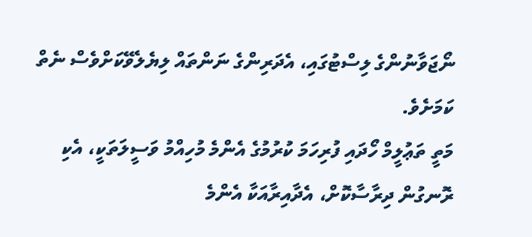ނޯޖަވާނުންގެ ލިސްޓުގައި، އެދަރިންގެ ނަންތައް ލިޔެލެވޭކަށްވެސް ނެތް ކަމަށެވެ.
މަތީ ތަޢުލީމް ހޯދައި ފުރިހަމަ ކުރުމުގެ އެންމެ މުހިއްމު ވަސީލަތަކީ، އެކި ރޮނގުން ދިރާސާކޮށް، އެދާއިރާއަކާ އެންމެ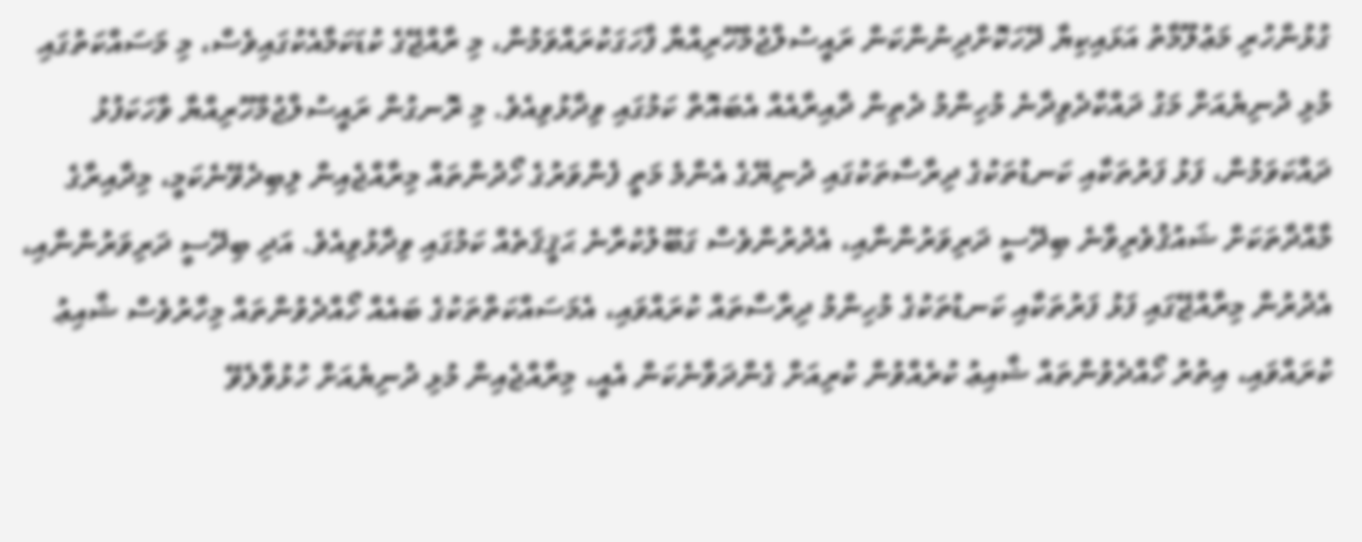ގުޅުންހުރި މަޢުލޫމާތު އަޅައިކިޔާ ދޭހަކޮށްދިނުންކަން ރައީސުލްޖުމްހޫރިއްޔާ ފާހަގަކުރައްވަމުން، މި ރާއްޖޭގެ ކުޑަކަމާއެކުގައިވެސް، މި މަސައްކަތުގައި މުޅި ދުނިޔެއަށް މަގު ދައްކާދެވިދާނެ މުހިންމު ދެތިން ދާއިރާއެއް އެބައޮތް ކަމުގައި ވިދާޅުވިއެވެ. މި ރޮނގުން ރައީސުލްޖުމްހޫރިއްޔާ ވާހަކަފުޅު ދައްކަވަމުން، ފަޅު ފަރުތަކާއި ކަނޑުތަކުގެ ދިރާސާތަކުގައި ދުނިޔޭގެ އެންމެ މަތީ ފެންވަރުގެ ހޯދުންތައް މިރާއްޖެއިން ލިބިދެވޭނެކަމީ، މިދާއިރާގެ މާއްދާތަކަށް ޝައުޤުވެރިވާނެ ބިދޭސީ ދަރިވަރުންނާއި، އެދުރުންވެސް ގަބޫލުކުރާނެ ޙަޤީޤަތެއް ކަމުގައި ވިދާޅުވިއެވެ. އަދި ބިދޭސީ ދަރިވަރުންނާއި، އެދުރުން މިރާއްޖޭގައި ފަޅު ފަރުތަކާއި ކަނޑުތަކުގެ މުހިންމު ދިރާސާތައް ކުރައްވައި، އެމަސައްކަތްތަކުގެ ބައެއް ހޯއްދެވުންތައް މިހާރުވެސް ޝާއިޢު ކުރައްވައި، އިތުރު ހޯއްދެވުންތައް ޝާއިޢު ކުރެއްވުން ކުރިއަށް ގެންދަވާނެކަން އެއީ، މިރާއްޖެއިން މުޅި ދުނިޔެއަށް ހުޅުވާލެވޭ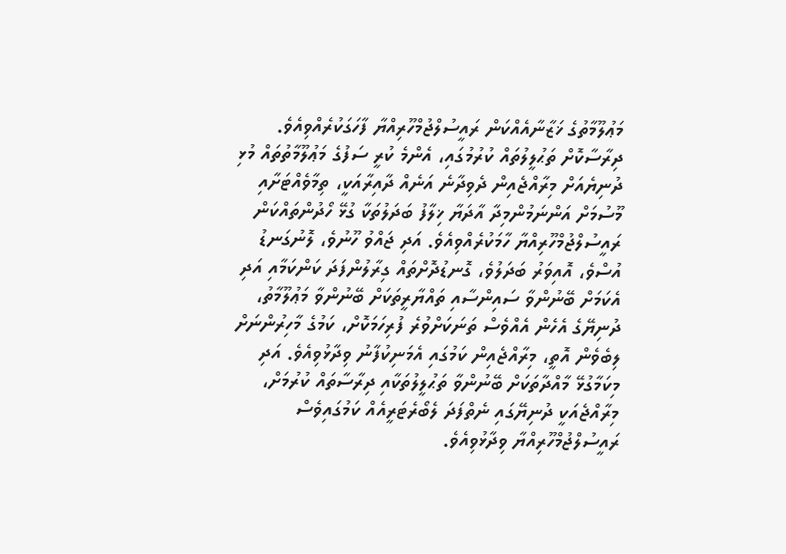މަޢުލޫމާތުގެ ޚަޒާނާއެއްކަން ރައީސުލްޖުމްހޫރިއްޔާ ފާހަގަކުރެއްވިއެވެ.
ދިރާސާކޮށް ތަޙުލީލުތައް ކުރުމުގައި، އެންމެ ކުރީ ސަފުގެ މަޢުލޫމާތުތައް މުޅި ދުނިޔެއަށް މިރާއްޖެއިން ދެވިދާނެ އަނެއް ދާއިރާއަކީ، ތިމާވެއްޓަށާއި މޫސުމަށް އަންނަމުންމިދާ އާދަޔާ ޚިލާފު ބަދަލުތަކާ ގުޅޭ ހޯދުންތައްކަން ރައީސުލްޖުމްހޫރިއްޔާ ހާމަކުރެއްވިއެވެ. އަދި ޖައްވު ހޫނުވެ، ލޮނުގަނޑު އުސްވެ، އޮއިވަރު ބަދަލުވެ، ގޮނޑުދޮށްތައް ގިރާލުންފަދަ ކަންކަމާއި އަދި އެކަމަށް ބޭނުންވާ ސައިންސާއި ތައްޔާރީތަކަށް ބޭނުންވާ މަޢުލޫމާތު، ދުނިޔޭގެ އެހެން އެއްވެސް ތަނަކަށްވުރެ ފުރިހަމަކޮށް، ކަމުގެ މާހިރުންނަށް ލިބެވެން އޮތީ، މިރާއްޖެއިން ކަމުގައި އެމަނިކުފާނު ވިދާޅުވިއެވެ. އަދި މިކަމާގުޅޭ މާއްދާތަކަށް ބޭނުންވާ ތަޙުލީލުތަކާއި ދިރާސާތައް ކުރުމަށް، މިރާއްޖެއަކީ ދުނިޔޭގައި ނެތްފަދަ ލެބޯރެޓަރީއެއް ކަމުގައިވެސް ރައީސުލްޖުމްހޫރިއްޔާ ވިދާޅުވިއެވެ.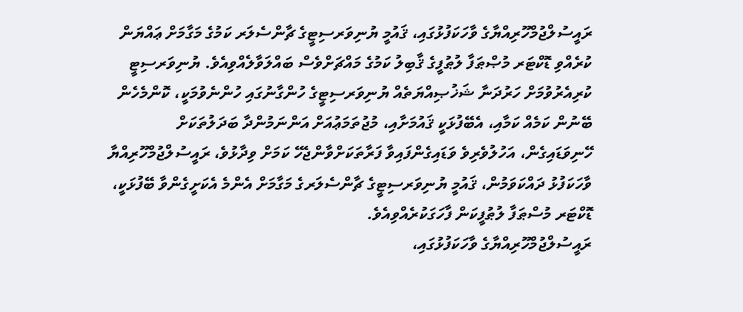ރައީސުލްޖުމްހޫރިއްޔާގެ ވާހަކަފުޅުގައި، ޤައުމީ ޔުނިވަރސިޓީގެ ޗާންސެލަރ ކަމުގެ މަގާމަށް ޢައްޔަން ކުރެއްވި ޑޮކްޓަރ މުޞްޠަފާ ލުޠުފީގެ ޤާބިލު ކަމުގެ މައްޗަށްވެސް ބައްލަވާލެއްވިއެވެ. ޔުނިވަރސިޓީ ކުރިއެރުވުމަށް ހަރުދަނާ ޝަޚުޞިއްޔަތެއް ޔުނިވަރސިޓީގެ ހުންގާނުގައި ހުންނެވުމަކީ، ކޮންމެހެން ބޭނުން ކަމެއް ކަމާއި، އެބޭފުޅަކީ ޤައުމަށާއި، މުޖުތަމަޢުއަށް އަންނަމުންދާ ބަދަލުތަކަށް ހޭނިވަޑައިގެން، އަހުލުވެރިވެ ވަޑައިގެންފައިވާ ފަރާތަކަށްވާންޖެހޭ ކަމަށް ވިދާޅުވެ، ރައީސުލްޖުމްހޫރިއްޔާ ވާހަކަފުޅު ދައްކަވަމުން، ޤައުމީ ޔުނިވަރސިޓީގެ ޗާންސެލަރގެ މަގާމަށް އެންމެ އެކަށީގެންވާ ބޭފުޅަކީ، ޑޮކްޓަރ މުސްޠަފާ ލުޠުފީކަން ފާހަގަކުރެއްވިއެވެ.
ރައީސުލްޖުމްހޫރިއްޔާގެ ވާހަކަފުޅުގައި،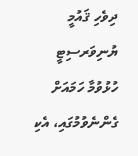ދިވެހި ޤައުމީ ޔުނިވަރސިޓީ ހުޅުވުމާ ހަމައަށް ގެންނެވުމުގައި، އެކި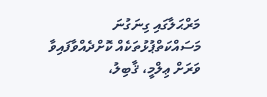މަރްޙަލާގައި ގިނަގުނަ މަސައްކަތްޕުޅުތަކެއް ކޮށްދެއްވާފައިވާ ވަރަށް ޢިލްމީ، ޤާބިލު،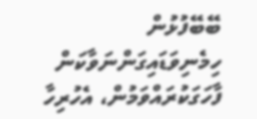ބޭބޭފުޅުން ހިމެނިވަޑައިގަންނަވާކަން ފާހަގަކުރައްވަމުން، އެހުރިހާ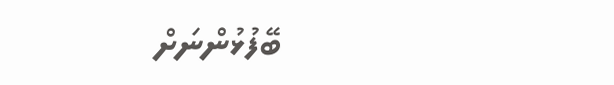ބޭފުޅުންނަށް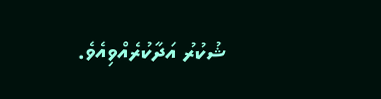ޝުކުރު އަދާކުރެއްވިއެވެ.